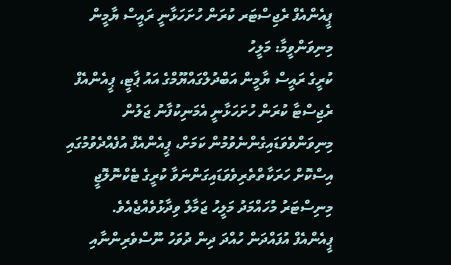ޕީއެންއެފް ރެޖިސްޓަރ ކުރަން ހުށަހަޅާނީ ރައީސް ޔާމީން މިނިވަންވީމާ: މަލީހު
ކުރީގެ ރައީސް ޔާމީން އަބްދުލްގައްޔޫމްގެ އައު ޕާޓީ، ޕީއެންއެފް ރެޖިސްޓާ ކުރަން ހުށަހަޅާނީ އެމަނިކުފާނު ޖަލުން މިނިވަންވެވަޑައިގެންނެވުމުން ކަމަށް، ޕީއެންއެފް އުފެއްދެވުމުގައި އިސްކޮށް ހަރަކާތްތެރިވެވަޑައިގަންނަވާ ކުރީގެ ޓެކްނޮލޮޖީ މިނިސްޓަރު މުހައްމަދު މަލީހު ޖަމާލް ވިދާޅުވެއްޖެއެވެ.
ޕީއެންއެފް އުފައްދަން ހުއްދަ ދިން ދުވަހު ނޫސްވެރިންނާއި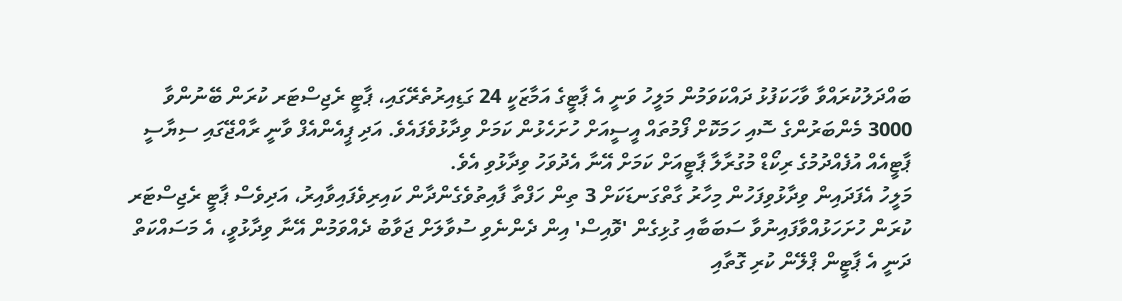ބައްދަލުކުރައްވާ ވާހަކަފުޅު ދައްކަވަމުން މަލީހު ވަނީ އެ ޕާޓީގެ އަމާޒަކީ 24 ގަޑިއިރުތެރޭގައި، ޕާޓީ ރެޖިސްޓަރ ކުރަން ބޭނުންވާ 3000 މެންބަރުންގެ ސޮއި ހަމަކޮށް ފޯމުތައް އީސީއަށް ހުށަހެޅުން ކަމަށް ވިދާޅުވެފައެވެ. އަދި ޕީއެންއެފް ވާނީ ރާއްޖޭގައި ސިޔާސީ ޕާޓީއެއް އުފެއްދުމުގެ ރިކޯޑް މުގުރާލާ ޕާޓީއަށް ކަމަށް އޭނާ އެދުވަހު ވިދާޅުވި އެވެ.
މަލީހު އެފަދައިން ވިދާޅުވިފަހުން މިހާރު ގާތްގަނޑަކަށް 3 ތިން ހަފްތާ ފާއިތުވެގެންދާން ކައިރިވެފައިވާއިރު، އަދިވެސް ޕާޓީ ރެޖިސްޓަރ ކުރަން ހުށަހަޅުއްވާފައިނުވާ ސަބަބާއި ގުޅިގެން 'ވޮއިސް' އިން ދެންނެވި ސުވާލަށް ޖަވާބު ދެއްވަމުން އޭނާ ވިދާޅުވީ، އެ މަސައްކަތް ދަނީ އެ ޕާޓީން ޕްލޭން ކުރި ގޮތާއި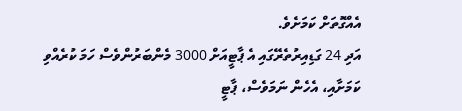އެއްގޮތަށް ކަމަށެވެ.
އަދި 24 ގަޑިއިރުތެރޭގައި އެ ޕާޓީއަށް 3000 މެންބަރުންވެސް ހަމަ ކުރެއްވި ކަމަށާއި، އެހެން ނަމަވެސް، ޕާޓީ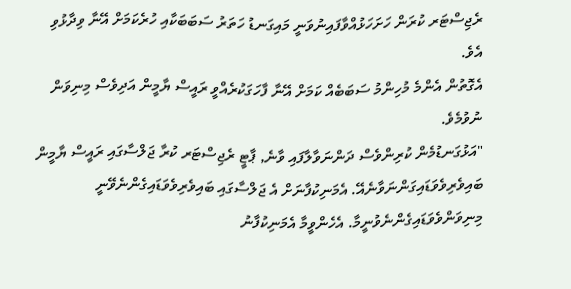ރެޖިސްޓަރ ކުރަން ހަށަހަޅުއްވާފައިނުވަނީ މައިގަނޑު ހަތަރު ސަބަބަކާއި ހުރެކަމަށް އޭނާ ވިދާޅުވި އެވެ.
އެގޮތުން އެންމެ މުހިންމު ސަބަބެއް ކަމަށް އޭނާ ފާހަގަކުރެއްވީ ރައީސް ޔާމީން އަދިވެސް މިނިވަން ނުވުމެވެ.
"އަޅުގަނޑުމެން ކުރިންވެސް ދަންނަވާލާފައި ވާނެ, ޕާޓީ ރެޖިސްޓަރ ކުރާ ޖަލްސާގައި ރައީސް ޔާމީން ބައިވެރިވެވަޑައިގަންނަވާނެއޭ. އެމަނިކުފާނަށް އެ ޖަލްސާގައި ބައިވެރިވެވަޑައިގެންނެވޭނީ މިނިވަންވެވަޑައިގެންނެވުނީމާ. އެހެންވީމާ އެމަނިކުފާނު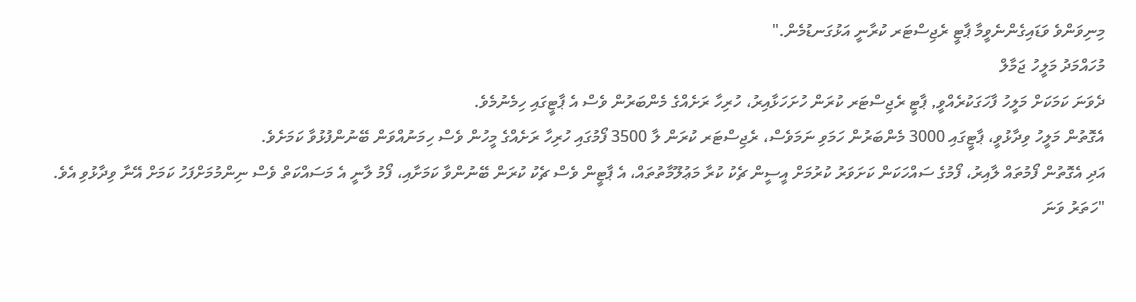މިނިވަންވެ ވަޑައިގެންނެވީމާ ޕާޓީ ރެޖިސްޓަރ ކުރާނީ އަޅުގަނޑުމެން."
މުހައްމަދު މަލީހު ޖަމާލް
ދެވަނަ ކަމަކަށް މަލީހު ފާހަގަކުރެއްވީ, ޕާޓީ ރެޖިސްޓަރ ކުރަން ހުށަހަޅާއިރު، ހުރިހާ ރަށެއްގެ މެންބަރުން ވެސް އެ ޕާޓީގައި ހިމެނުމެވެ.
އެގޮތުން މަލީހު ވިދާޅުވީ، ޕާޓީގައި 3000 މެންބަރުން ހަމަވި ނަމަވެސް، ރެޖިސްޓަރ ކުރަން ލާ 3500 ފޯމުގައި ހުރިހާ ރަށެއްގެ މީހުން ވެސް ހިމަނުއްވަން ބޭނުންފުޅުވާ ކަމަށެވެ.
އަދި އެގޮތުން ފޯމުތައް ލާއިރު، ފޯމުގެ ސައްހަކަން ކަށަވަރު ކުރުމަށް އީސީން ޗެކު ކުރާ މަޢުލޫމާތުތައް، އެ ޕާޓީން ވެސް ޗެކު ކުރަން ބޭނުންވާ ކަމަށާއި، ފޯމު ލާނީ އެ މަސައްކަތް ވެސް ނިންމުމަށްފަހު ކަމަށް އޭނާ ވިދާޅުވި އެވެ.
"ހަތަރު ވަނަ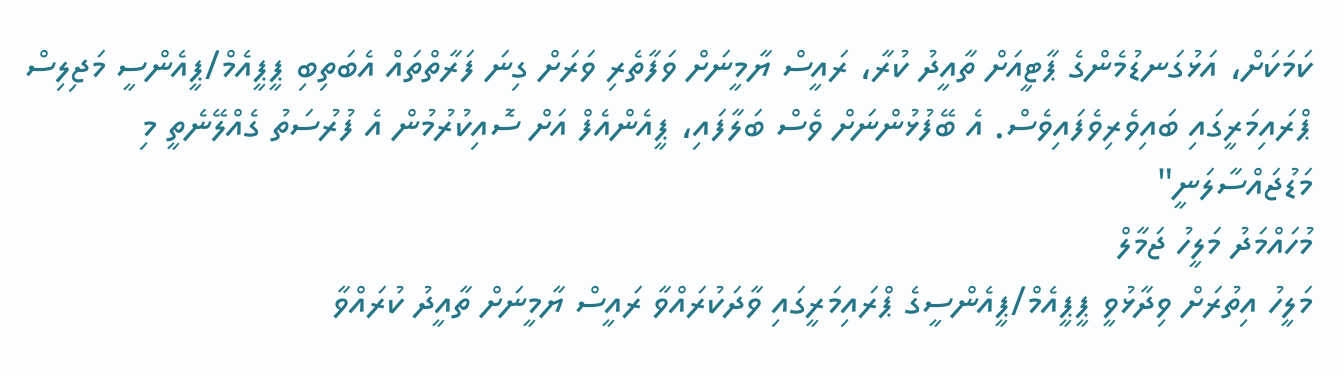ކަމަކަށް، އަޅުގަނޑުމެންގެ ޕާޓީއަށް ތާއީދު ކުރާ، ރައީސް ޔާމީނަށް ވަފާތެރި ވަރަށް ގިނަ ފަރާތްތައް އެބަތިބި ޕީޕީއެމް/ޕީއެންސީ މަޖިލިސް ޕްރައިމަރީގައި ބައިވެރިވެފައިވެސް. އެ ބޭފުޅުންނަށް ވެސް ބަލާފައި، ޕީއެންއެފް އަށް ސޮއިކުރުމުން އެ ފުރުސަތު ގެއްލޭނެތީ މި މަޑުޖައްސާލަނީ"
މުހައްމަދު މަލީހު ޖަމާލް
މަލީހު އިތުރަށް ވިދާޅުވީ ޕީޕީއެމް/ޕީއެންސީގެ ޕްރައިމަރީގައި ވާދަކުރައްވާ ރައީސް ޔާމީނަށް ތާއީދު ކުރައްވާ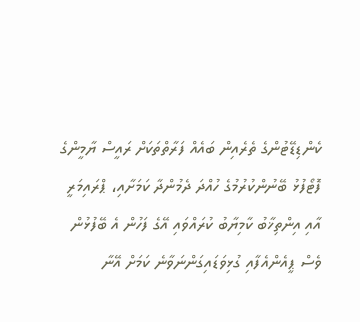ކެންޑިޑޭޓުންގެ ތެރެއިން ބައެއް ފަރާތްތަކަށް ރައީސް ޔާމީންގެ ފޮޓޯފުޅު ބޭނުންކުރުމުގެ ހުއްދަ ދެމުންދާ ކަމަށާއި، ޕްރައިމަރީ އާއި އިންތިޚާބު ކާމިޔާބު ކުރައްވައި އޭގެ ފަހުން އެ ބޭފުޅުން ވެސް ޕީއެންއެފާއި ގުޅިވަޑައިގަންނަވާނެ ކަމަށް އޭނާ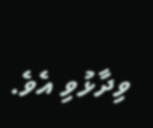ވިދާޅުވި އެވެ.